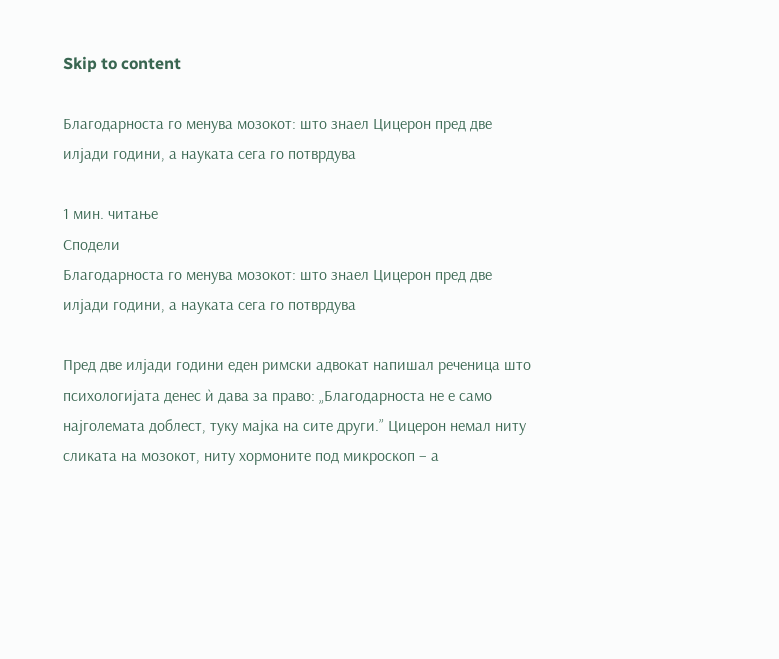Skip to content

Благодарноста го менува мозокот: што знаел Цицерон пред две илјади години, а науката сега го потврдува

1 мин. читање
Сподели
Благодарноста го менува мозокот: што знаел Цицерон пред две илјади години, а науката сега го потврдува

Пред две илјади години еден римски адвокат напишал реченица што психологијата денес ѝ дава за право: „Благодарноста не е само најголемата доблест, туку мајка на сите други.” Цицерон немал ниту сликата на мозокот, ниту хормоните под микроскоп – а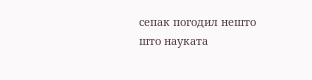сепак погодил нешто што науката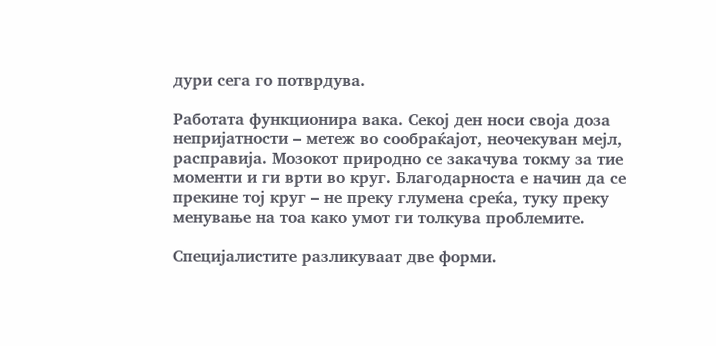дури сега го потврдува.

Работата функционира вака. Секој ден носи своја доза непријатности – метеж во сообраќајот, неочекуван мејл, расправија. Мозокот природно се закачува токму за тие моменти и ги врти во круг. Благодарноста е начин да се прекине тој круг – не преку глумена среќа, туку преку менување на тоа како умот ги толкува проблемите.

Специјалистите разликуваат две форми.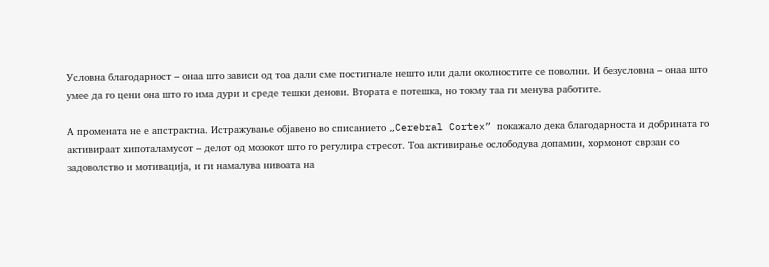Условна благодарност – онаа што зависи од тоа дали сме постигнале нешто или дали околностите се поволни. И безусловна – онаа што умее да го цени она што го има дури и среде тешки денови. Втората е потешка, но токму таа ги менува работите.

А промената не е апстрактна. Истражување објавено во списанието „Cerebral Cortex” покажало дека благодарноста и добрината го активираат хипоталамусот – делот од мозокот што го регулира стресот. Тоа активирање ослободува допамин, хормонот сврзан со задоволство и мотивација, и ги намалува нивоата на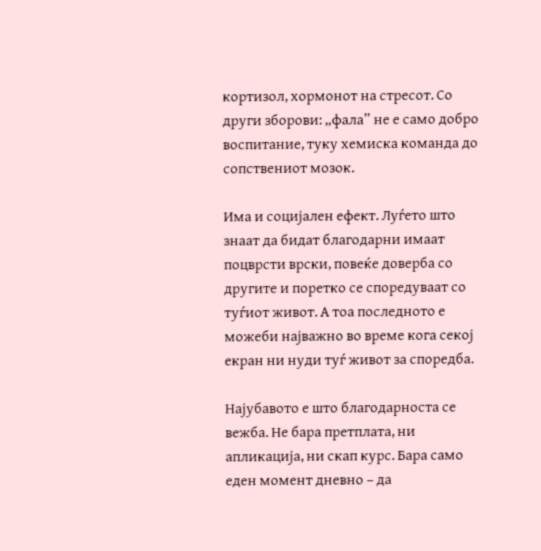кортизол, хормонот на стресот. Со други зборови: „фала” не е само добро воспитание, туку хемиска команда до сопствениот мозок.

Има и социјален ефект. Луѓето што знаат да бидат благодарни имаат поцврсти врски, повеќе доверба со другите и поретко се споредуваат со туѓиот живот. А тоа последното е можеби најважно во време кога секој екран ни нуди туѓ живот за споредба.

Најубавото е што благодарноста се вежба. Не бара претплата, ни апликација, ни скап курс. Бара само еден момент дневно – да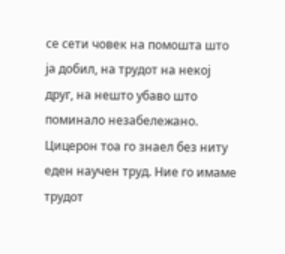се сети човек на помошта што ја добил, на трудот на некој друг, на нешто убаво што поминало незабележано. Цицерон тоа го знаел без ниту еден научен труд. Ние го имаме трудот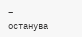– останува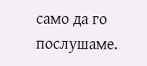само да го послушаме.